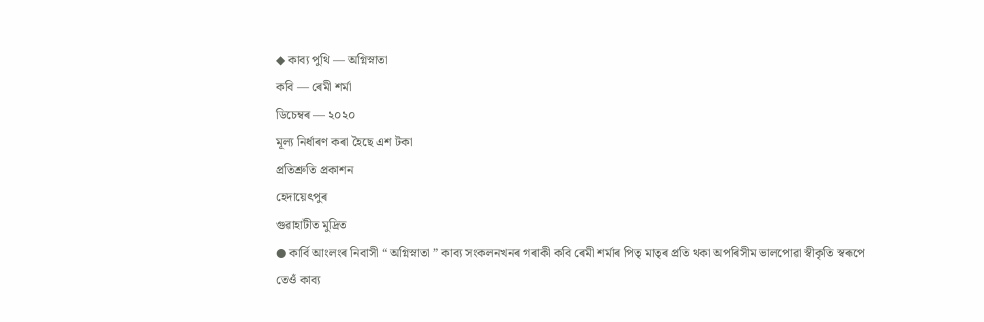◆ কাব্য পুথি — অগ্নিস্নাতা
কবি — ৰেমী শৰ্মা
ডিচেম্বৰ — ২০২০
মূল্য নিৰ্ধাৰণ কৰা হৈছে এশ টকা
প্ৰতিশ্ৰুতি প্ৰকাশন
হেদায়েৎপুৰ
গুৱাহাটীত মুদ্ৰিত
● কাৰ্বি আংলংৰ নিবাসী “ অগ্নিস্নাতা ” কাব্য সংকলনখনৰ গৰাকী কবি ৰেমী শৰ্মাৰ পিতৃ মাতৃৰ প্ৰতি থকা অপৰিসীম ভালপোৱা স্বীকৃতি স্বৰূপে তেওঁ কাব্য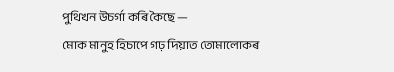পুথিখন উচৰ্গা কৰি কৈছে —
মোক মানুহ হিচাপে গঢ় দিয়াত তোমালোকৰ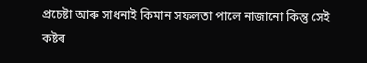প্ৰচেষ্টা আৰু সাধনাই কিমান সফলতা পালে নাজানো কিন্তু সেই কষ্টৰ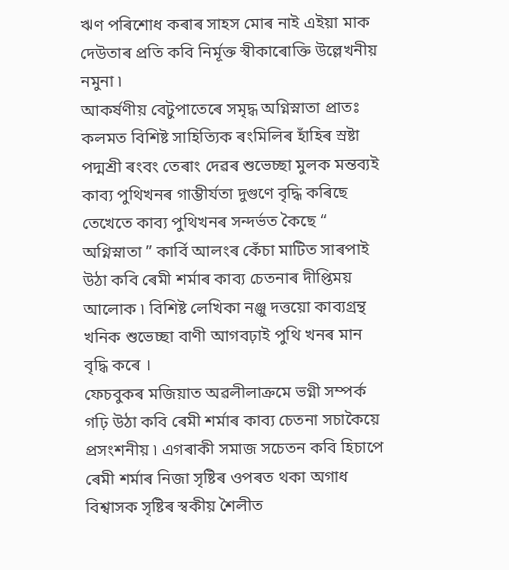ঋণ পৰিশোধ কৰাৰ সাহস মোৰ নাই এইয়া মাক দেউতাৰ প্ৰতি কবি নিৰ্মূক্ত স্বীকাৰোক্তি উল্লেখনীয় নমুনা ৷
আকৰ্ষণীয় বেটুপাতেৰে সমৃদ্ধ অগ্নিস্নাতা প্ৰাতঃ কলমত বিশিষ্ট সাহিত্যিক ৰংমিলিৰ হাঁহিৰ স্ৰষ্টা পদ্মশ্ৰী ৰংবং তেৰাং দেৱৰ শুভেচ্ছা মুলক মন্তব্যই কাব্য পুথিখনৰ গাম্ভীৰ্যতা দুগুণে বৃদ্ধি কৰিছে তেখেতে কাব্য পুথিখনৰ সন্দৰ্ভত কৈছে “ অগ্নিস্নাতা ” কাৰ্বি আলংৰ কেঁচা মাটিত সাৰপাই উঠা কবি ৰেমী শৰ্মাৰ কাব্য চেতনাৰ দীপ্তিময় আলোক ৷ বিশিষ্ট লেখিকা নঞ্জু দত্তয়ো কাব্যগ্ৰন্থ খনিক শুভেচ্ছা বাণী আগবঢ়াই পুথি খনৰ মান বৃদ্ধি কৰে ।
ফেচবুকৰ মজিয়াত অৱলীলাক্ৰমে ভগ্নী সম্পৰ্ক গঢ়ি উঠা কবি ৰেমী শৰ্মাৰ কাব্য চেতনা সচাকৈয়ে প্ৰসংশনীয় ৷ এগৰাকী সমাজ সচেতন কবি হিচাপে ৰেমী শৰ্মাৰ নিজা সৃষ্টিৰ ওপৰত থকা অগাধ বিশ্বাসক সৃষ্টিৰ স্বকীয় শৈলীত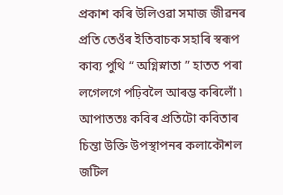প্ৰকাশ কৰি উলিওৱা সমাজ জীৱনৰ প্ৰতি তেওঁৰ ইতিবাচক সহাৰি স্বৰূপ কাব্য পুথি “ অগ্নিস্নাতা ” হাতত পৰা লগেলগে পঢ়িবলৈ আৰম্ভ কৰিলোঁ ৷ আপাততঃ কবিৰ প্ৰতিটো কবিতাৰ চিন্তা উক্তি উপস্থাপনৰ কলাকৌশল জটিল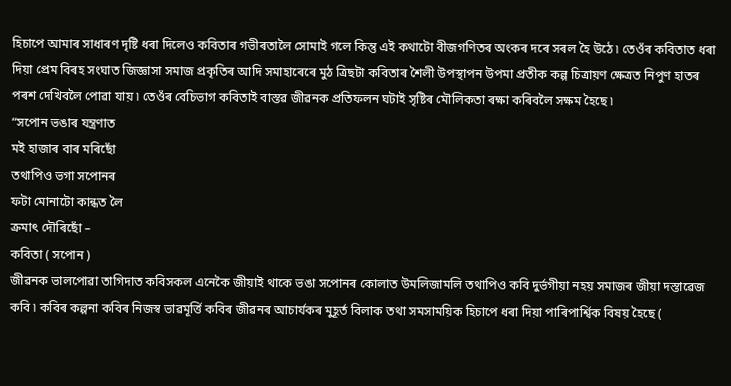হিচাপে আমাৰ সাধাৰণ দৃষ্টি ধৰা দিলেও কবিতাৰ গভীৰতালৈ সোমাই গলে কিন্তু এই কথাটো বীজগণিতৰ অংকৰ দৰে সৰল হৈ উঠে ৷ তেওঁৰ কবিতাত ধৰা দিয়া প্ৰেম বিৰহ সংঘাত জিজ্ঞাসা সমাজ প্ৰকৃতিৰ আদি সমাহাৰেৰে মুঠ ত্ৰিছটা কবিতাৰ শৈলী উপস্থাপন উপমা প্ৰতীক কল্প চিত্ৰায়ণ ক্ষেত্ৰত নিপুণ হাতৰ পৰশ দেখিবলৈ পোৱা যায় ৷ তেওঁৰ বেচিভাগ কবিতাই বাস্তৱ জীৱনক প্ৰতিফলন ঘটাই সৃষ্টিৰ মৌলিকতা ৰক্ষা কৰিবলৈ সক্ষম হৈছে ৷
“সপোন ভঙাৰ যন্ত্ৰণাত
মই হাজাৰ বাৰ মৰিছোঁ
তথাপিও ভগা সপোনৰ
ফটা মোনাটো কান্ধত লৈ
ক্ৰমাৎ দৌৰিছোঁ –
কবিতা ( সপোন )
জীৱনক ভালপোৱা তাগিদাত কবিসকল এনেকৈ জীয়াই থাকে ভঙা সপোনৰ কোলাত উমলিজামলি তথাপিও কবি দুৰ্ভগীয়া নহয় সমাজৰ জীয়া দস্তাৱেজ কবি ৷ কবিৰ কল্পনা কবিৰ নিজস্ব ভাৱমূৰ্ত্তি কবিৰ জীৱনৰ আচাৰ্যকৰ মুহূৰ্ত বিলাক তথা সমসাময়িক হিচাপে ধৰা দিয়া পাৰিপাৰ্শ্বিক বিষয় হৈছে (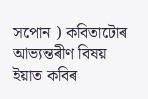সপোন ) কবিতাটোৰ আভ্যন্তৰীণ বিষয় ইয়াত কবিৰ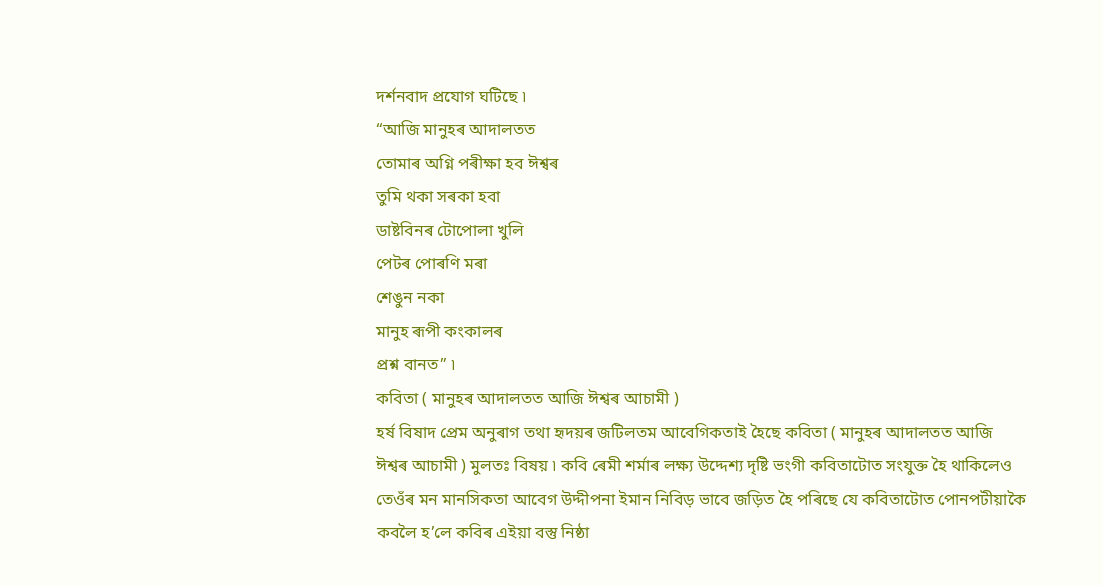দৰ্শনবাদ প্ৰযোগ ঘটিছে ৷
“আজি মানুহৰ আদালতত
তোমাৰ অগ্নি পৰীক্ষা হব ঈশ্বৰ
তুমি থকা সৰকা হবা
ডাষ্টবিনৰ টোপোলা খুলি
পেটৰ পোৰণি মৰা
শেঙুন নকা
মানুহ ৰূপী কংকালৰ
প্ৰশ্ন বানত” ৷
কবিতা ( মানুহৰ আদালতত আজি ঈশ্বৰ আচামী )
হৰ্ষ বিষাদ প্ৰেম অনুৰাগ তথা হৃদয়ৰ জটিলতম আবেগিকতাই হৈছে কবিতা ( মানুহৰ আদালতত আজি ঈশ্বৰ আচামী ) মুলতঃ বিষয় ৷ কবি ৰেমী শৰ্মাৰ লক্ষ্য উদ্দেশ্য দৃষ্টি ভংগী কবিতাটোত সংযুক্ত হৈ থাকিলেও তেওঁৰ মন মানসিকতা আবেগ উদ্দীপনা ইমান নিবিড় ভাবে জড়িত হৈ পৰিছে যে কবিতাটোত পোনপটীয়াকৈ কবলৈ হ’লে কবিৰ এইয়া বস্তু নিষ্ঠা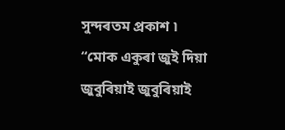সুন্দৰতম প্ৰকাশ ৷
“মোক একুৰা জুই দিয়া
জুবুৰিয়াই জুবুৰিয়াই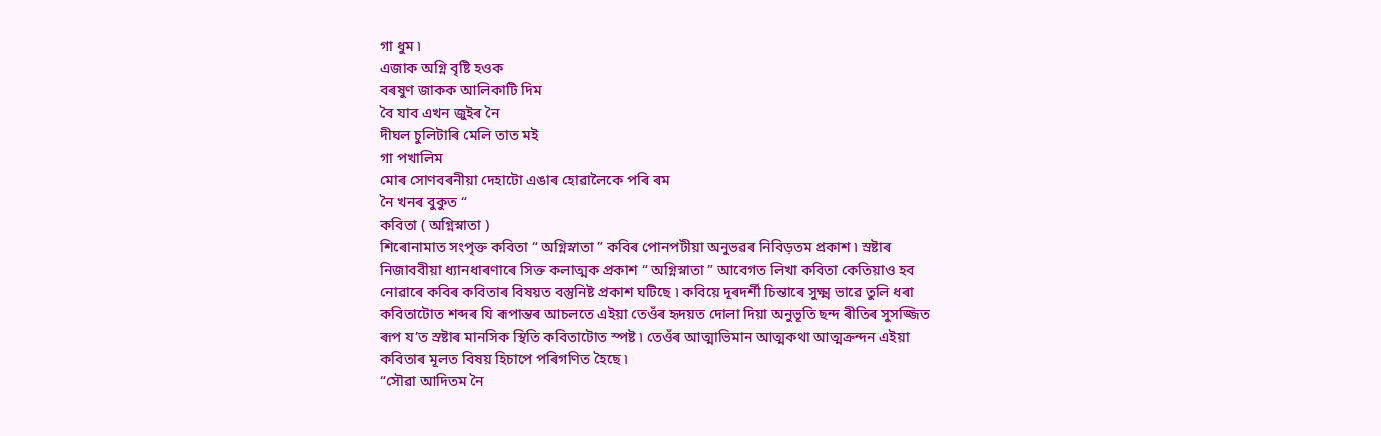গা ধুম ৷
এজাক অগ্নি বৃষ্টি হওক
বৰষুণ জাকক আলিকাটি দিম
বৈ যাব এখন জুইৰ নৈ
দীঘল চুলিটাৰি মেলি তাত মই
গা পখালিম
মোৰ সোণবৰনীয়া দেহাটো এঙাৰ হোৱালৈকে পৰি ৰম
নৈ খনৰ বুকুত “
কবিতা ( অগ্নিস্নাতা )
শিৰোনামাত সংপৃক্ত কবিতা “ অগ্নিস্নাতা ” কবিৰ পোনপটীয়া অনুভৱৰ নিবিড়তম প্ৰকাশ ৷ স্ৰষ্টাৰ নিজাববীয়া ধ্যানধাৰণাৰে সিক্ত কলাত্মক প্ৰকাশ “ অগ্নিস্নাতা ” আবেগত লিখা কবিতা কেতিয়াও হব নোৱাৰে কবিৰ কবিতাৰ বিষয়ত বস্তুনিষ্ট প্ৰকাশ ঘটিছে ৷ কবিয়ে দূৰদৰ্শী চিন্তাৰে সুক্ষ্ম ভাৱে তুলি ধৰা কবিতাটোত শব্দৰ যি ৰূপান্তৰ আচলতে এইয়া তেওঁৰ হৃদয়ত দোলা দিয়া অনুভূতি ছন্দ ৰীতিৰ সুসজ্জিত ৰূপ য’ত স্ৰষ্টাৰ মানসিক স্থিতি কবিতাটোত স্পষ্ট ৷ তেওঁৰ আত্মাভিমান আত্মকথা আত্মক্ৰন্দন এইয়া কবিতাৰ মূলত বিষয় হিচাপে পৰিগণিত হৈছে ৷
“সৌৱা আদিতম নৈ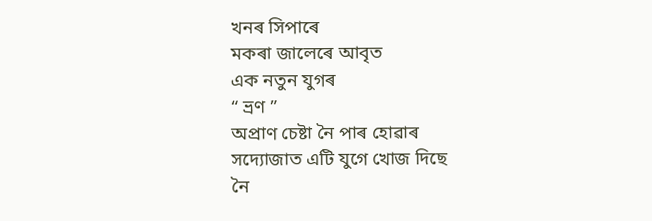খনৰ সিপাৰে
মকৰা জালেৰে আবৃত
এক নতুন যুগৰ
“ ভ্ৰণ ”
অপ্ৰাণ চেষ্টা নৈ পাৰ হোৱাৰ
সদ্যোজাত এটি যুগে খোজ দিছে
নৈ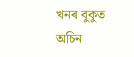খনৰ বুকুত
অচিন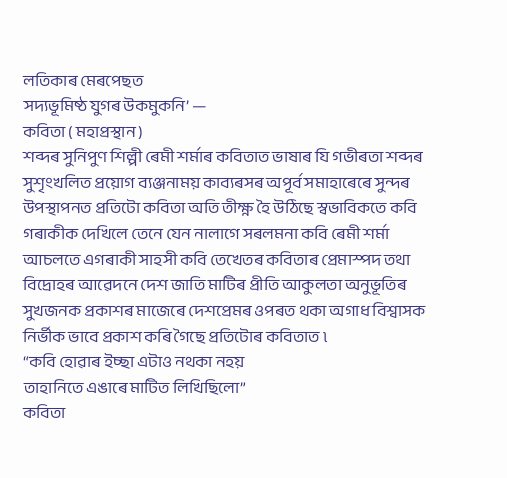লতিকাৰ মেৰপেছত
সদ্যভূমিষ্ঠ যুগৰ উকমুকনি’ —
কবিতা ( মহাপ্ৰস্থান )
শব্দৰ সুনিপুণ শিল্পী ৰেমী শৰ্মাৰ কবিতাত ভাষাৰ যি গভীৰতা শব্দৰ সুশৃংখলিত প্ৰয়োগ ব্যঞ্জনাময় কাব্যৰসৰ অপূৰ্ব সমাহাৰেৰে সুন্দৰ উপস্থাপনত প্ৰতিটো কবিতা অতি তীক্ষ্ণ হৈ উঠিছে স্বভাবিকতে কবি গৰাকীক দেখিলে তেনে যেন নালাগে সৰলমনা কবি ৰেমী শৰ্মা আচলতে এগৰাকী সাহসী কবি তেখেতৰ কবিতাৰ প্ৰেমাস্পদ তথা বিদ্ৰোহৰ আৱেদনে দেশ জাতি মাটিৰ প্ৰীতি আকুলতা অনুভূতিৰ সুখজনক প্ৰকাশৰ মাজেৰে দেশপ্ৰেমৰ ওপৰত থকা অগাধ বিশ্বাসক নিৰ্ভীক ভাবে প্ৰকাশ কৰি গৈছে প্ৰতিটোৰ কবিতাত ৷
“কবি হোৱাৰ ইচ্ছা এটাও নথকা নহয়
তাহানিতে এঙাৰে মাটিত লিখিছিলো”
কবিতা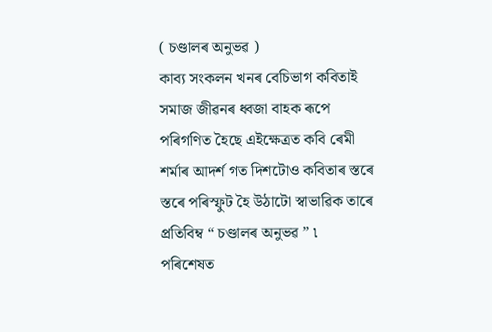( চণ্ডালৰ অনুভৱ )
কাব্য সংকলন খনৰ বেচিভাগ কবিতাই সমাজ জীৱনৰ ধ্বজা বাহক ৰূপে পৰিগণিত হৈছে এইক্ষেত্ৰত কবি ৰেমী শৰ্মাৰ আদৰ্শ গত দিশটোও কবিতাৰ স্তৰে স্তৰে পৰিস্ফুট হৈ উঠাটো স্বাভাৱিক তাৰে প্ৰতিবিম্ব “ চণ্ডালৰ অনুভৱ ” ৷
পৰিশেষত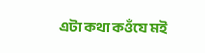এটা কথা কওঁযে মই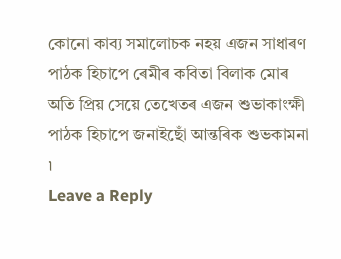কোনো কাব্য সমালোচক নহয় এজন সাধাৰণ পাঠক হিচাপে ৰেমীৰ কবিতা বিলাক মোৰ অতি প্ৰিয় সেয়ে তেখেতৰ এজন শুভাকাংক্ষী পাঠক হিচাপে জনাইছোঁ আন্তৰিক শুভকামনা ৷
Leave a Reply